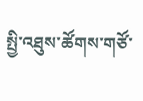སྤྱི་འཐུས་ཚོགས་གཙོ་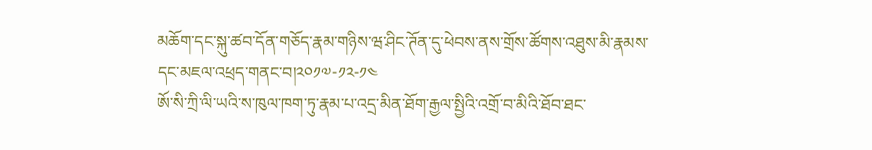མཆོག་དང་སྐུ་ཚབ་དོན་གཅོད་རྣམ་གཉིས་ཝ་ཤིང་ཊོན་དུ་ཕེབས་ནས་གྲོས་ཚོགས་འཐུས་མི་རྣམས་དང་མཇལ་འཕྲད་གནང་བ།༢༠༡༧-༡༢-༡༤
ཨོ་སི་ཀྲི་ལི་ཡའི་ས་ཁུལ་ཁག་ཏུ་རྣམ་པ་འདྲ་མིན་ཐོག་རྒྱལ་སྤྱིའི་འགྲོ་བ་མིའི་ཐོབ་ཐང་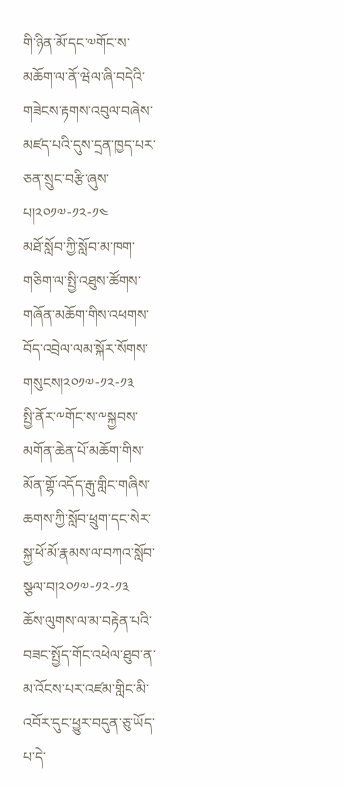གི་ཉིན་མོ་དང་༧གོང་ས་མཆོག་ལ་ནོ་ཝེལ་ཞི་བདེའི་གཟེངས་རྟགས་འབུལ་བཞེས་མཛད་པའི་དུས་དྲན་ཁྱད་པར་ཅན་སྲུང་བརྩི་ཞུས་པ།༢༠༡༧-༡༢-༡༤
མཐོ་སློབ་ཀྱི་སློབ་མ་ཁག་གཅིག་ལ་སྤྱི་འཐུས་ཚོགས་གཞོན་མཆོག་གིས་འཕགས་བོད་འབྲེལ་ལམ་སྐོར་སོགས་གསུངས།༢༠༡༧-༡༢-༡༣
སྤྱི་ནོར་༸གོང་ས་༸སྐྱབས་མགོན་ཆེན་པོ་མཆོག་གིས་མོན་གྷོ་འདོད་རྒུ་གླིང་གཞིས་ཆགས་ཀྱི་སློབ་ཕྲུག་དང་སེར་སྐྱ་ཕོ་མོ་རྣམས་ལ་བཀའ་སློབ་སྩལ་བ།༢༠༡༧-༡༢-༡༣
ཆོས་ལུགས་ལ་མ་བརྟེན་པའི་བཟང་སྤྱོད་གོང་འཕེལ་ཐུབ་ན་མ་འོངས་པར་འཛམ་གླིང་མི་འབོར་དུང་ཕྱུར་བདུན་ཅུ་ཡོད་པ་དེ་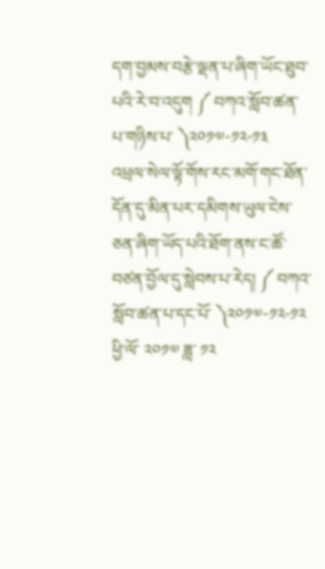དག་བྱམས་བརྩེ་ལྡན་པ་ཞིག་ཡོང་ཐུབ་པའི་རེ་བ་འདུག ༼ བཀའ་སློབ་ཚན་པ་གཉིས་པ་ ༽༢༠༡༧-༡༢-༡༣
འཕྲལ་སེལ་ལྟོ་གོས་རང་མགོ་གང་ཐོན་དོན་དུ་མིན་པར་དམིགས་ཡུལ་ངེས་ཅན་ཞིག་ཡོད་པའི་ཐོག་ནས་ང་ཚོ་བཙན་བྱོལ་དུ་སླེབས་པ་རེད། ༼ བཀའ་སློབ་ཚན་པ་དང་པོ་ ༽༢༠༡༧-༡༢-༡༢
ཕྱི་ལོ་ ༢༠༡༧ ཟླ་ ༡༢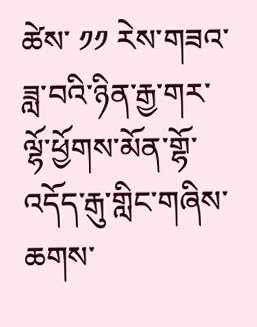ཚེས་ ༡༡ རེས་གཟའ་ཟླ་བའི་ཉིན་རྒྱ་གར་ལྷོ་ཕྱོགས་མོན་གྷོ་འདོད་རྒུ་གླིང་གཞིས་ཆགས་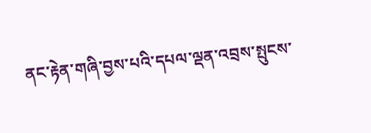ནང་རྟེན་གཞི་བྱས་པའི་དཔལ་ལྡན་འབྲས་སྤུངས་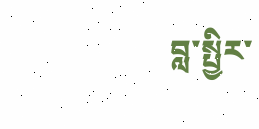བླ་སྤྱིར་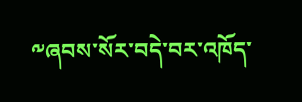༸ཞབས་སོར་བདེ་བར་འཁོད་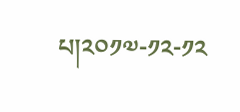པ།༢༠༡༧-༡༢-༡༢